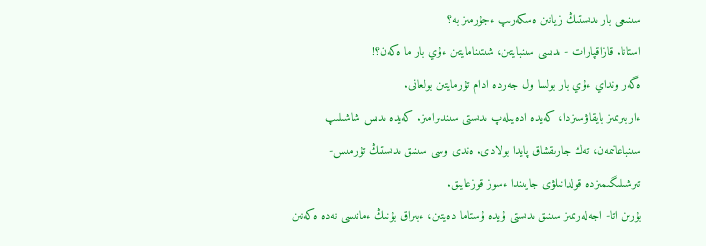سىنىعى بار ىدىستىڭ زيانىن ەسكەرىپ ءجۇرمىز بە؟
استانا. قازاقپارات - ىدىسى سىنبايتىن، شىتىنامايتىن ءۇي بار ما ەكەن؟!
ەگەر ونداي ءۇي بار بولسا ول جەردە ادام تۇرمايتىن بولعانى.
ءاربىرىمىز بايقاۋسىزدا، كەيدە ادەيىلەپ ىدىستى سىندىرامىز. كەيدە ىدىس شاشىلىپ سىنباعانىمەن، تەك جارىقشاق پايدا بولادى. ەندى وسى سىنىق ىدىستىڭ تۇرمىس-تىرشىلىگىمىزدە قولدانىلۋى جايىندا ءسوز قوزعايىق.
بۇرىن اتا- اجەلەرىمىز سىنىق ىدىستى ۇيدە ۇستاما دەيتىن، ءبىراق بۇنىڭ ءمانىسى نەدە ەكەنىن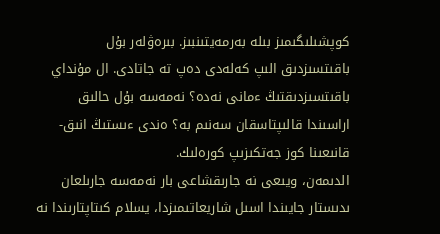كوپشىلىگىمىز بىلە بەرمەيتىنبىز. بىرەۋلەر بۇل باقىتسىزدىق الىپ كەلەدى دەپ تە جاتادى. ال مۇنداي باقىتسىزدىقتىڭ ءمانى نەدە؟ نەمەسە بۇل حالىق اراسىندا قالىپتاسقان سەنىم بە؟ ەندى ءىستىڭ انىق-قانىعىنا كوز جەتكىزىپ كورەلىك.
الدىمەن، ويىعى نە جارىقشاعى بار نەمەسە جارىلعان ىدىستار جايىندا اسىل شاريعاتىمىزدا، يسلام كىتاپتارىندا نە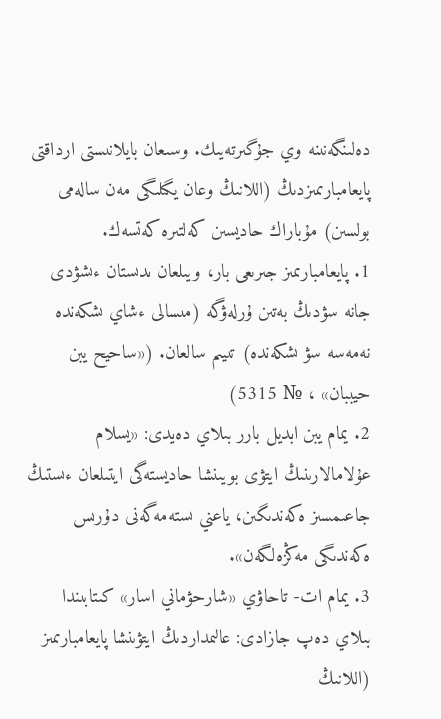دەلىنگەنىنە وي جۇگىرتەيىك. وسىعان بايلانىستى ارداقتى پايعامبارىمىزدىڭ (اللانىڭ وعان يگىلىگى مەن سالەمى بولسىن) مۇباراك حاديسىن كەلتىرە كەتسەك.
1. پايعامبارىمىز جىرىعى بار، ويىلعان ىدىستان ءىشۋدى جانە سۋدىڭ بەتىن ۇرلەۋگە (مىسالى ءشاي ىشكەندە نەمەسە سۋ ىشكەندە) تىيىم سالعان. («ساحيح يبن حيببان» ، № 5315)
2. يمام يبن ابديل بارر بىلاي دەيدى: «يسلام عۇلامالارىنىڭ ايتۋى بويىنشا حاديستەگى ايتىلعان ءىستىڭ جاعىمسىز ەكەندىگىن، ياعني ىستەمەگەنى دۇرىس ەكەندىگى مەڭزەلگەن».
3. يمام ات- تاحاۋي «شارحۋماني اسار» كىتابىندا بىلاي دەپ جازادى: عالىمداردىڭ ايتۋىنشا پايعامبارىمىز (اللانىڭ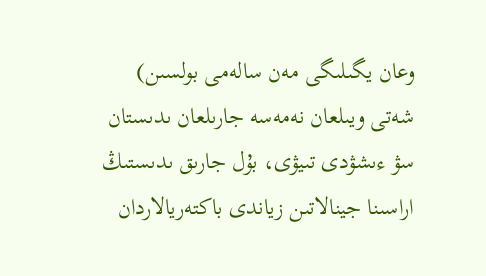وعان يگىلىگى مەن سالەمى بولسىن) شەتى ويىلعان نەمەسە جارىلعان ىدىستان سۋ ءىشۋدى تىيۋى، بۇل جارىق ىدىستىڭ اراسىنا جينالاتىن زياندى باكتەريالاردان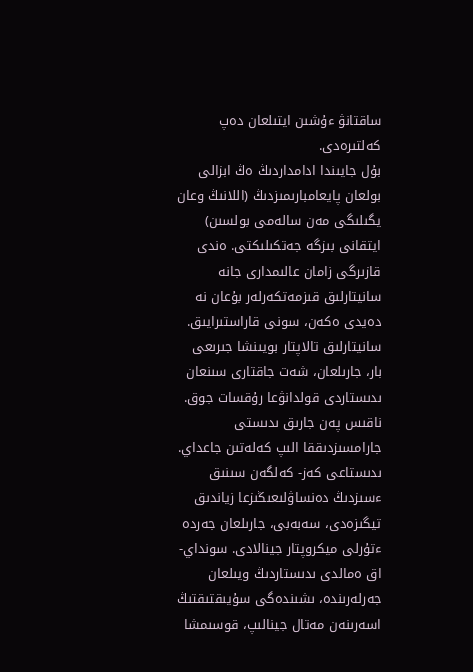ساقتانۋ ءۇشىن ايتىلعان دەپ كەلتىرەدى.
بۇل جايىندا ادامداردىڭ ەڭ ابزالى بولعان پايعامبارىمىزدىڭ (اللانىڭ وعان يگىلىگى مەن سالەمى بولسىن) ايتقانى بىزگە جەتكىلىكتى. ەندى قازىرگى زامان عالىمدارى جانە سانيتارلىق قىزمەتكەرلەر بۇعان نە دەيدى ەكەن، سونى قاراستىرايىق.
سانيتارلىق تالاپتار بويىنشا جىرىعى بار، جارىلعان، شەت جاقتارى سىنعان ىدىستاردى قولدانۋعا رۇقسات جوق. ناقىس پەن جارىق ىدىستى جارامسىزدىققا الىپ كەلەتىن جاعداي. ىدىستاعى كەز- كەلگەن سىنىق ءسىزدىڭ دەنساۋلىعىڭىزعا زياندىق تيگىزەدى، سەبەبى، جارىلعان جەردە ءتۇرلى ميكروپتار جينالادى. سونداي- اق ەمالدى ىدىستاردىڭ ويىلعان جەرلەرىندە، ىشىندەگى سۇيىقتىقتىڭ اسەرىنەن مەتال جينالىپ، قوسىمشا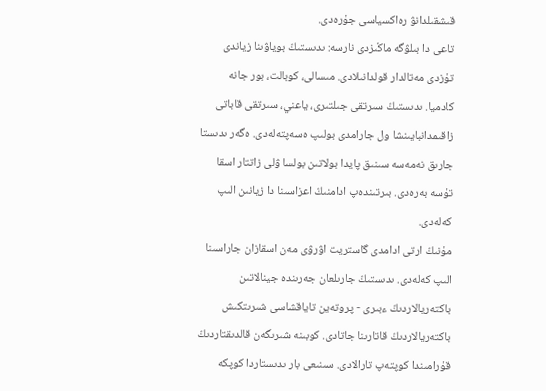قىشقىلدانۋ رەاكسياسى جۇرەدى.
تاعى دا بىلۋگە ماڭىزدى نارسە: ىدىستىڭ بوياۋىنا زياندى تۇزدى مەتالدار قولدانىلادى. مىسالى، كوبالت، بور جانە كادميا. ىدىستىڭ سىرتقى جىلتىرى، ياعني، سىرتقى قاباتى زاقىمدانبايىنشا ول جارامدى بولىپ ەسەپتەلەدى. ەگەر ىدىستا جارىق نەمەسە سىنىق پايدا بولاتىن بولسا ۋلى زاتتار اسقا تۇسە بەرەدى. بىرتىندەپ ادامنىڭ اعزاسىنا دا زيانىن الىپ كەلەدى.
مۇنىڭ ارتى ادامدى گاستريت اۋرۋى مەن اسقازان جاراسىنا الىپ كەلەدى. ىدىستىڭ جارىلعان جەرىندە جينالاتىن باكتەريالاردىڭ ءبىرى - پروتەين تاياقشاسى شىرىتكىش باكتەريالاردىڭ قاتارىنا جاتادى. كوبىنە شىرىگەن قالدىقتاردىڭ قۇرامىندا كوپتەپ تارالادى. سىنىعى بار ىدىستاردا كوپكە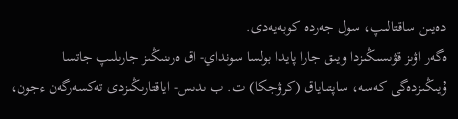دەيىن ساقتالىپ، سول جەردە كوبەيەدى.
ەگەر اۋىز قۋىسىڭىزدا ويىق جارا پايدا بولسا سونداي- اق ەرىنىڭىز جارىلىپ جاتسا ۇيىڭىزدەگى كەسە، ساپتىاياق (كرۋجكا) ت. ب ىدىس- اياقتارىڭىزدى تەكسەرگەن ءجون،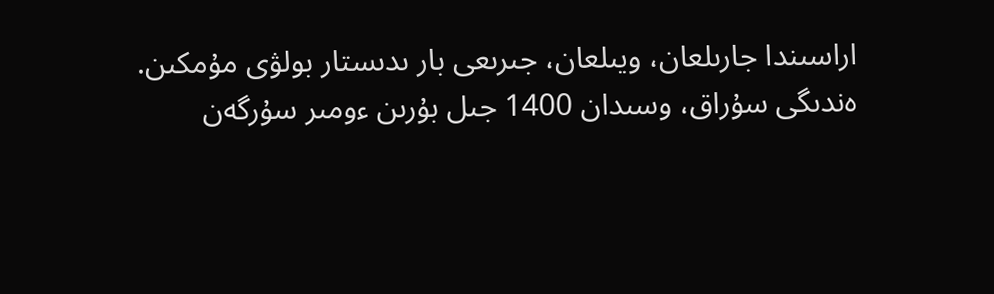اراسىندا جارىلعان، ويىلعان، جىرىعى بار ىدىستار بولۋى مۇمكىن.
ەندىگى سۇراق، وسىدان 1400 جىل بۇرىن ءومىر سۇرگەن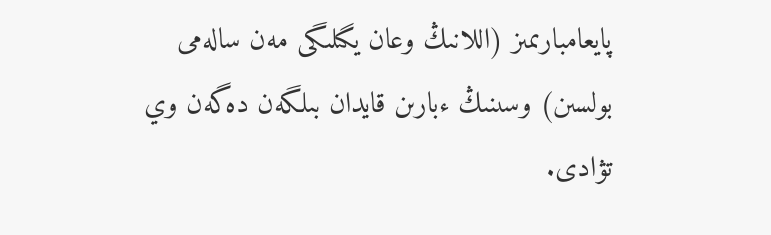پايعامبارىمىز (اللانىڭ وعان يگىلىگى مەن سالەمى بولسىن) وسىنىڭ ءبارىن قايدان بىلگەن دەگەن وي تۋادى.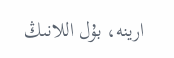ارينە، بۇل اللانىڭ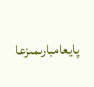پايعامبارىمىزعا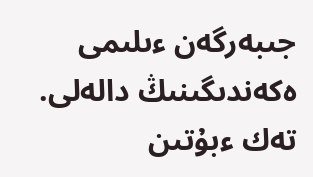جىبەرگەن ءىلىمى ەكەندىگىنىڭ دالەلى.
تەك ءبۇتىن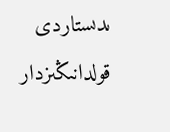ىدىستاردى قولدانىڭىزدار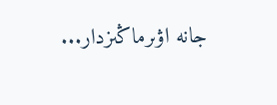جانە اۋىرماڭىزدار...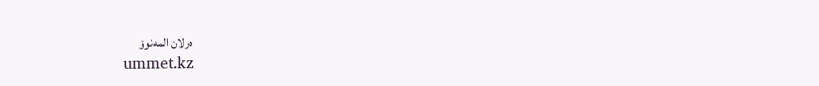ەرلان المەنوۆ
ummet.kz